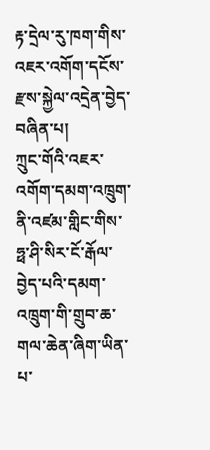རྟ་དྲེལ་རུ་ཁག་གིས་འཇར་འགོག་དངོས་རྫས་སྐྱེལ་འདྲེན་བྱེད་བཞིན་པ།
ཀྲུང་གོའི་འཇར་འགོག་དམག་འཁྲུག་ནི་འཛམ་གླིང་གིས་ཧྥ་ཤི་སིར་ངོ་རྒོལ་བྱེད་པའི་དམག་འཁྲུག་གི་གྲུབ་ཆ་གལ་ཆེན་ཞིག་ཡིན་པ་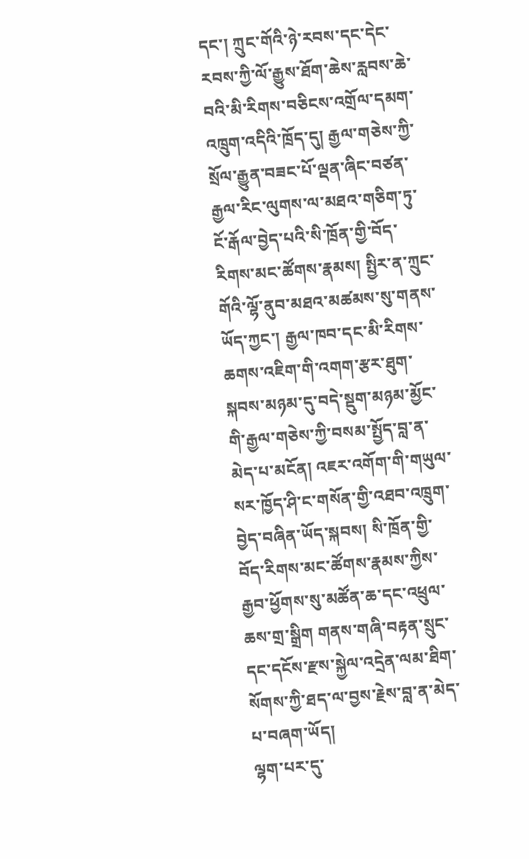དང་། ཀྲུང་གོའི་ཉེ་རབས་དང་དེང་རབས་ཀྱི་ལོ་རྒྱུས་ཐོག་ཆེས་རླབས་ཆེ་བའི་མི་རིགས་བཅིངས་འགྲོལ་དམག་འཁྲུག་འདིའི་ཁྲོད་དུ། རྒྱལ་གཅེས་ཀྱི་སྲོལ་རྒྱུན་བཟང་པོ་ལྡན་ཞིང་བཙན་རྒྱལ་རིང་ལུགས་ལ་མཐའ་གཅིག་ཏུ་ངོ་རྒོལ་བྱེད་པའི་སི་ཁྲོན་གྱི་བོད་རིགས་མང་ཚོགས་རྣམས། སྤྱིར་ན་ཀྲུང་གོའི་ལྷོ་ནུབ་མཐའ་མཚམས་སུ་གནས་ཡོད་ཀྱང་། རྒྱལ་ཁབ་དང་མི་རིགས་ཆགས་འཇིག་གི་འགག་རྩར་ཐུག་སྐབས་མཉམ་དུ་བདེ་སྡུག་མཉམ་མྱོང་གི་རྒྱལ་གཅེས་ཀྱི་བསམ་སྤྱོད་བླ་ན་མེད་པ་མངོན། འཇར་འགོག་གི་གཡུལ་སར་ཁྱོད་ཤི་ང་གསོན་གྱི་འཐབ་འཁྲུག་བྱེད་བཞིན་ཡོད་སྐབས། སི་ཁྲོན་གྱི་བོད་རིགས་མང་ཚོགས་རྣམས་ཀྱིས་རྒྱབ་ཕྱོགས་སུ་མཚོན་ཆ་དང་འཕྲུལ་ཆས་གྲ་སྒྲིག གནས་གཞི་བརྟན་སྲུང་དང་དངོས་རྫས་སྐྱེལ་འདྲེན་ལམ་ཐིག་སོགས་ཀྱི་ཐད་ལ་བྱས་རྗེས་བླ་ན་མེད་པ་བཞག་ཡོད།
ལྷག་པར་དུ་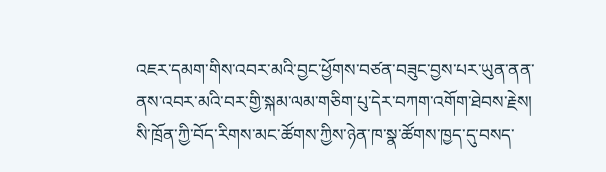འཇར་དམག་གིས་འབར་མའི་བྱང་ཕྱོགས་བཙན་བཟུང་བྱས་པར་ཡུན་ནན་ནས་འབར་མའི་བར་གྱི་སྐམ་ལམ་གཅིག་པུ་དེར་བཀག་འགོག་ཐེབས་རྗེས། སི་ཁྲོན་ཀྱི་བོད་རིགས་མང་ཚོགས་ཀྱིས་ཉེན་ཁ་སྣ་ཚོགས་ཁྱད་དུ་བསད་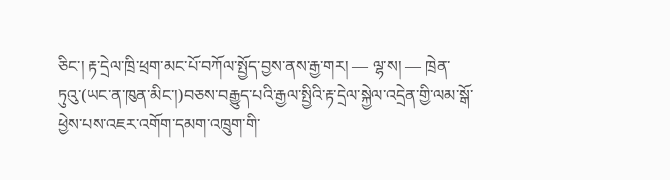ཅིང་། རྟ་དྲེལ་ཁྲི་ཕྲག་མང་པོ་བཀོལ་སྤྱོད་བྱས་ནས་རྒྱ་གར། — ལྷ་ས། — ཁྲེན་ཏུའུ་(ཡང་ན་ཁུན་མིང་།)བཅས་བརྒྱུད་པའི་རྒྱལ་སྤྱིའི་རྟ་དྲེལ་སྐྱེལ་འདྲེན་གྱི་ལམ་སྒོ་ཕྱེས་པས་འཇར་འགོག་དམག་འཁྲུག་གི་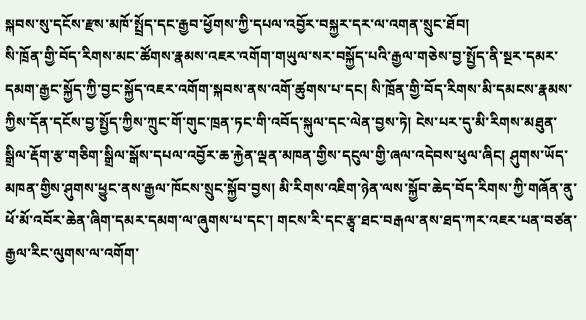སྐབས་སུ་དངོས་རྫས་མཁོ་སྤྲོད་དང་རྒྱབ་ཕྱོགས་ཀྱི་དཔལ་འབྱོར་བསྐྱར་དར་ལ་འགན་སྲུང་ཐོབ།
སི་ཁྲོན་གྱི་བོད་རིགས་མང་ཚོགས་རྣམས་འཇར་འགོག་གཡུལ་སར་བསྐྱོད་པའི་རྒྱལ་གཅེས་བྱ་སྤྱོད་ནི་སྔར་དམར་དམག་རྒྱང་སྐྱོད་ཀྱི་བྱང་སྐྱོད་འཇར་འགོག་སྐབས་ནས་འགོ་ཚུགས་པ་དང། སི་ཁྲོན་གྱི་བོད་རིགས་མི་དམངས་རྣམས་ཀྱིས་དོན་དངོས་བྱ་སྤྱོད་ཀྱིས་ཀྲུང་གོ་གུང་ཁྲན་ཏང་གི་འབོད་སྐུལ་དང་ལེན་བྱས་ཏེ། ངེས་པར་དུ་མི་རིགས་མཐུན་སྒྲིལ་རྡོག་རྩ་གཅིག་སྒྲིལ་སྒོས་དཔལ་འབྱོར་ཆ་རྐྱེན་ལྡན་མཁན་གྱིས་དངུལ་གྱི་ཞལ་འདེབས་ཕུལ་ཞིང། ཤུགས་ཡོད་མཁན་གྱིས་ཤུགས་ཕྱུང་ནས་རྒྱལ་ཁོངས་སྲུང་སྐྱོབ་བྱས། མི་རིགས་འཇིག་ཉེན་ལས་སྐྱོབ་ཆེད་བོད་རིགས་ཀྱི་གཞོན་ནུ་ཕོ་མོ་འབོར་ཆེན་ཞིག་དམར་དམག་ལ་ཞུགས་པ་དང་། གངས་རི་དང་རྩྭ་ཐང་བརྒལ་ནས་ཐད་ཀར་འཇར་པན་བཙན་རྒྱལ་རིང་ལུགས་ལ་འགོག་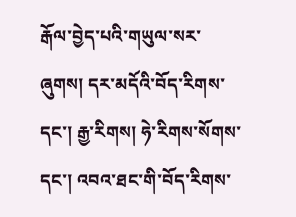རྒོལ་བྱེད་པའི་གཡུལ་སར་ཞུགས། དར་མདོའི་བོད་རིགས་དང་། རྒྱ་རིགས། ཧེ་རིགས་སོགས་དང་། འབའ་ཐང་གི་བོད་རིགས་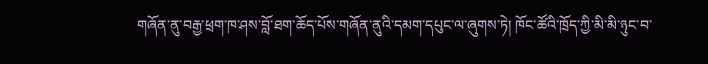གཞོན་ནུ་བརྒྱ་ཕྲག་ཁ་ཤས་བློ་ཐག་ཆོད་པོས་གཞོན་ནུའི་དམག་དཔུང་ལ་ཞུགས་ཏེ། ཁོང་ཚོའི་ཁྲོད་ཀྱི་མི་མི་ཉུང་བ་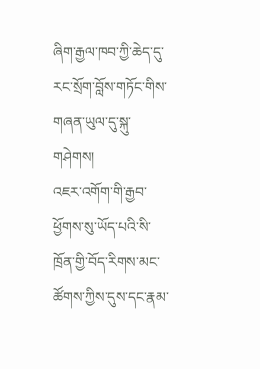ཞིག་རྒྱལ་ཁབ་ཀྱི་ཆེད་དུ་རང་སྲོག་བློས་གཏོང་གིས་གཞན་ཡུལ་དུ་སྐུ་གཤེགས།
འཇར་འགོག་གི་རྒྱབ་ཕྱོགས་སུ་ཡོད་པའི་སི་ཁྲོན་གྱི་བོད་རིགས་མང་ཚོགས་ཀྱིས་དུས་དང་རྣམ་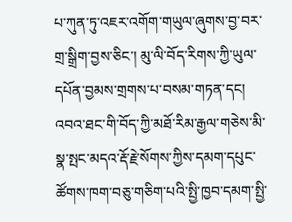པ་ཀུན་ཏུ་འཇར་འགོག་གཡུལ་ཞུགས་བྱ་བར་གྲ་སྒྲིག་བྱས་ཅིང་། མུ་ལི་བོད་རིགས་ཀྱི་ཡུལ་དཔོན་བྱམས་གྲགས་པ་བསམ་གཏན་དང། འབའ་ཐང་གི་བོད་ཀྱི་མཐོ་རིམ་རྒྱལ་གཅེས་མི་སྣ་སྤང་མདའ་རྡོ་རྗེ་སོགས་ཀྱིས་དམག་དཔུང་ཚོགས་ཁག་བཅུ་གཅིག་པའི་སྤྱི་ཁྱབ་དམག་སྤྱི་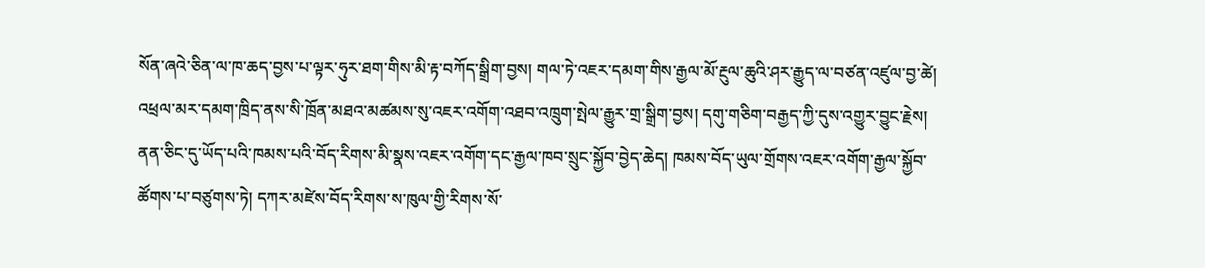སོན་ཞའེ་ཅིན་ལ་ཁ་ཆད་བྱས་པ་ལྟར་ཧུར་ཐག་གིས་མི་རྟ་བཀོད་སྒྲིག་བྱས། གལ་ཏེ་འཇར་དམག་གིས་རྒྱལ་མོ་རྔུལ་ཆུའི་ཤར་རྒྱུད་ལ་བཙན་འཛུལ་བྱ་ཚེ། འཕྲལ་མར་དམག་ཁྲིད་ནས་སི་ཁྲོན་མཐའ་མཚམས་སུ་འཇར་འགོག་འཐབ་འཁྲུག་སྤེལ་རྒྱུར་གྲ་སྒྲིག་བྱས། དགུ་གཅིག་བརྒྱད་ཀྱི་དུས་འགྱུར་བྱུང་རྗེས། ནན་ཅིང་དུ་ཡོད་པའི་ཁམས་པའི་བོད་རིགས་མི་སྣས་འཇར་འགོག་དང་རྒྱལ་ཁབ་སྲུང་སྐྱོབ་བྱེད་ཆེད། ཁམས་བོད་ཡུལ་གྲོགས་འཇར་འགོག་རྒྱལ་སྐྱོབ་ཚོགས་པ་བཙུགས་ཏེ། དཀར་མཛེས་བོད་རིགས་ས་ཁུལ་གྱི་རིགས་སོ་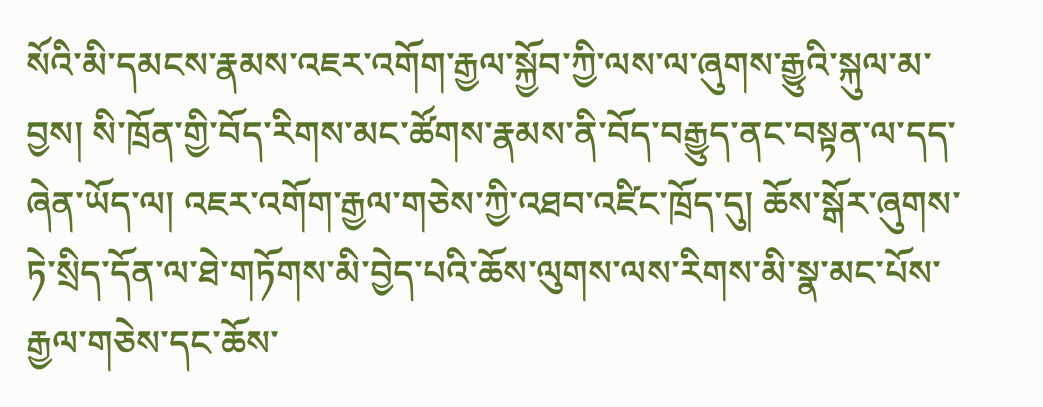སོའི་མི་དམངས་རྣམས་འཇར་འགོག་རྒྱལ་སྐྱོབ་ཀྱི་ལས་ལ་ཞུགས་རྒྱུའི་སྐུལ་མ་བྱས། སི་ཁྲོན་གྱི་བོད་རིགས་མང་ཚོགས་རྣམས་ནི་བོད་བརྒྱུད་ནང་བསྟན་ལ་དད་ཞེན་ཡོད་ལ། འཇར་འགོག་རྒྱལ་གཅེས་ཀྱི་འཐབ་འཛིང་ཁྲོད་དུ། ཆོས་སྒོར་ཞུགས་ཏེ་སྲིད་དོན་ལ་ཐེ་གཏོགས་མི་བྱེད་པའི་ཆོས་ལུགས་ལས་རིགས་མི་སྣ་མང་པོས་རྒྱལ་གཅེས་དང་ཆོས་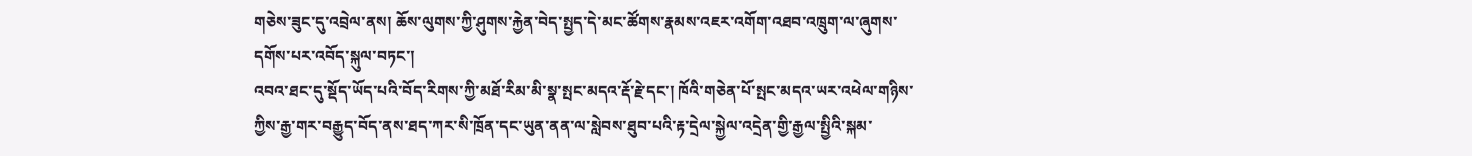གཅེས་ཟུང་དུ་འབྲེལ་ནས། ཆོས་ལུགས་ཀྱི་ཤུགས་རྐྱེན་བེད་སྤྱད་དེ་མང་ཚོགས་རྣམས་འཇར་འགོག་འཐབ་འཁྲུག་ལ་ཞུགས་དགོས་པར་འབོད་སྐུལ་བཏང་།
འབའ་ཐང་དུ་སྡོད་ཡོད་པའི་བོད་རིགས་ཀྱི་མཐོ་རིམ་མི་སྣ་སྤང་མདའ་རྡོ་རྗེ་དང་། ཁོའི་གཅེན་པོ་སྤང་མདའ་ཡར་འཕེལ་གཉིས་ཀྱིས་རྒྱ་གར་བརྒྱུད་བོད་ནས་ཐད་ཀར་སི་ཁྲོན་དང་ཡུན་ནན་ལ་སླེབས་ཐུབ་པའི་རྟ་དྲེལ་སྐྱེལ་འདྲེན་གྱི་རྒྱལ་སྤྱིའི་སྐམ་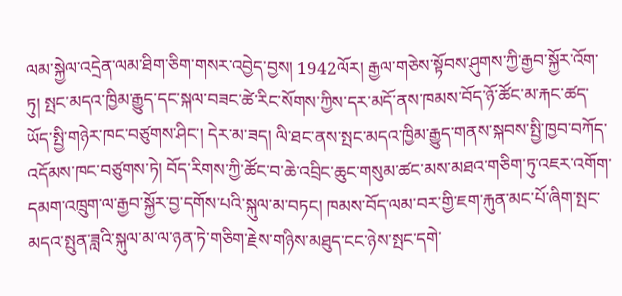ལམ་སྐྱེལ་འདྲེན་ལམ་ཐིག་ཅིག་གསར་འབྱེད་བྱས། 1942ལོར། རྒྱལ་གཅེས་སྟོབས་ཤུགས་ཀྱི་རྒྱབ་སྐྱོར་འོག་ཏུ། སྤང་མདའ་ཁྱིམ་རྒྱུད་དང་སྐལ་བཟང་ཚེ་རིང་སོགས་ཀྱིས་དར་མདོ་ནས་ཁམས་བོད་ཉོ་ཚོང་མ་རྐང་ཚད་ཡོད་སྤྱི་གཉེར་ཁང་བཙུགས་ཤིང་། དེར་མ་ཟད། ལི་ཐང་ནས་སྤང་མདའ་ཁྱིམ་རྒྱུད་གནས་སྐབས་སྤྱི་ཁྱབ་བཀོད་འདོམས་ཁང་བཙུགས་ཏེ། བོད་རིགས་ཀྱི་ཚོང་བ་ཆེ་འབྲིང་ཆུང་གསུམ་ཚང་མས་མཐའ་གཅིག་ཏུ་འཇར་འགོག་དམག་འཁྲུག་ལ་རྒྱབ་སྐྱོར་བྱ་དགོས་པའི་སྐུལ་མ་བཏང། ཁམས་བོད་ལམ་བར་གྱི་ཇག་རྐུན་མང་པོ་ཞིག་སྤང་མདའ་སྤུན་ཟླའི་སྐུལ་མ་ལ་ཉན་ཏེ་གཅིག་རྗེས་གཉིས་མཐུད་ངང་ཉེས་སྤང་དགེ་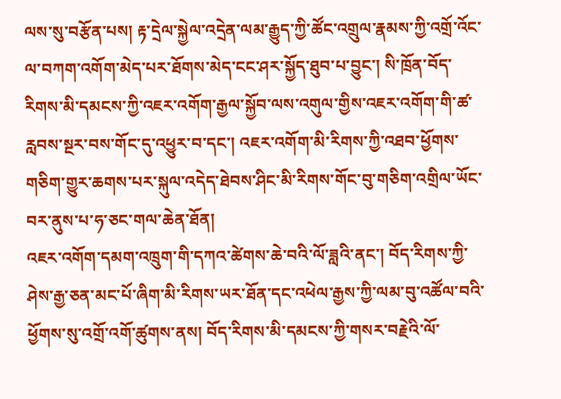ལས་སུ་བརྩོན་པས། རྟ་དྲེལ་སྐྱེལ་འདྲེན་ལམ་རྒྱུད་ཀྱི་ཚོང་འགྲུལ་རྣམས་ཀྱི་འགྲོ་འོང་ལ་བཀག་འགོག་མེད་པར་ཐོགས་མེད་ངང་ཤར་སྐྱོད་ཐུབ་པ་བྱུང་། སི་ཁྲོན་བོད་རིགས་མི་དམངས་ཀྱི་འཇར་འགོག་རྒྱལ་སྐྱོབ་ལས་འགུལ་གྱིས་འཇར་འགོག་གི་ཚ་རླབས་སྔར་བས་གོང་དུ་འཕྱུར་བ་དང་། འཇར་འགོག་མི་རིགས་ཀྱི་འཐབ་ཕྱོགས་གཅིག་གྱུར་ཆགས་པར་སྐུལ་འདེད་ཐེབས་ཤིང་མི་རིགས་གོང་བུ་གཅིག་འགྲིལ་ཡོང་བར་ནུས་པ་ཧ་ཅང་གལ་ཆེན་ཐོན།
འཇར་འགོག་དམག་འཁྲུག་གི་དཀའ་ཚེགས་ཆེ་བའི་ལོ་ཟླའི་ནང་། བོད་རིགས་ཀྱི་ཤེས་རྒྱ་ཅན་མང་པོ་ཞིག་མི་རིགས་ཡར་ཐོན་དང་འཕེལ་རྒྱས་ཀྱི་ལམ་བུ་འཚོལ་བའི་ཕྱོགས་སུ་འགྲོ་འགོ་ཚུགས་ནས། བོད་རིགས་མི་དམངས་ཀྱི་གསར་བརྗེའི་ལོ་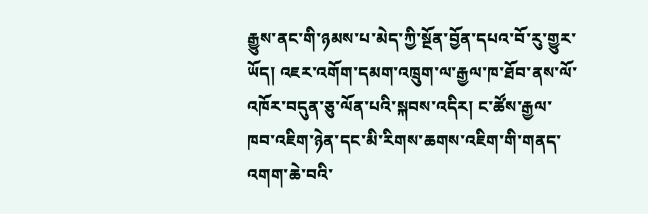རྒྱུས་ནང་གི་ཉམས་པ་མེད་ཀྱི་སྔོན་བྱོན་དཔའ་བོ་རུ་གྱུར་ཡོད། འཇར་འགོག་དམག་འཁྲུག་ལ་རྒྱལ་ཁ་ཐོབ་ནས་ལོ་འཁོར་བདུན་ཅུ་ལོན་པའི་སྐབས་འདིར། ང་ཚོས་རྒྱལ་ཁབ་འཇིག་ཉེན་དང་མི་རིགས་ཆགས་འཇིག་གི་གནད་འགག་ཆེ་བའི་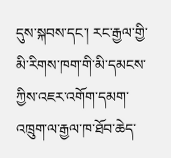དུས་སྐབས་དང་། རང་རྒྱལ་གྱི་མི་རིགས་ཁག་གི་མི་དམངས་ཀྱིས་འཇར་འགོག་དམག་འཁྲུག་ལ་རྒྱལ་ཁ་ཐོབ་ཆེད་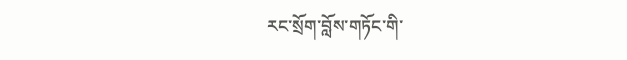རང་སྲོག་བློས་གཏོང་གི་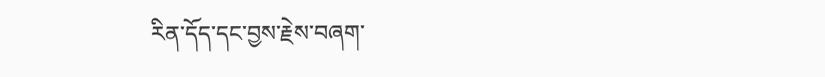རིན་དོད་དང་བྱས་རྗེས་བཞག་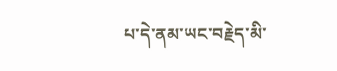པ་དེ་ནམ་ཡང་བརྗེད་མི་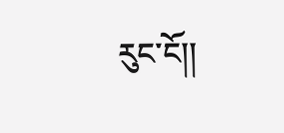རུང་ངོ།།